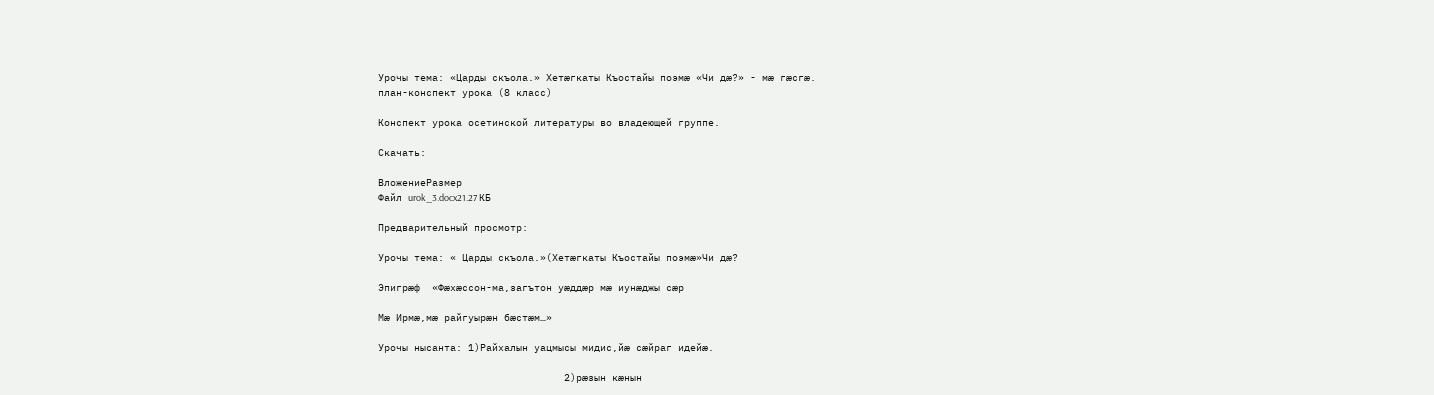Урочы тема: «Царды скъола.» Хетӕгкаты Къостайы поэмӕ «Чи дӕ?» - мæ гæсгæ.
план-конспект урока (8 класс)

Конспект урока осетинской литературы во владеющей группе.

Скачать:

ВложениеРазмер
Файл urok_3.docx21.27 КБ

Предварительный просмотр:

Урочы тема: « Царды скъола.»(Хетӕгкаты Къостайы поэмӕ»Чи дӕ?

Эпигрӕф  «Фӕхӕссон-ма,загътон уӕддӕр мӕ иунӕджы сӕр

Мӕ Ирмӕ,мӕ райгуырӕн бӕстӕм…»

Урочы нысанта: 1)Райхалын уацмысы мидис,йӕ сӕйраг идейӕ.

                               2)рӕзын кӕнын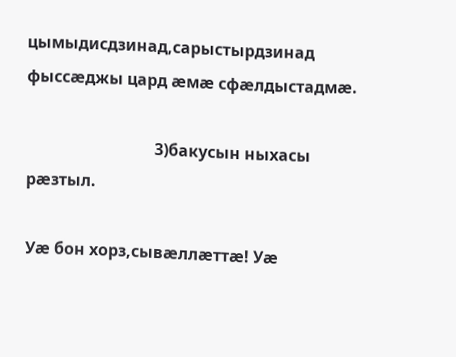цымыдисдзинад,сарыстырдзинад  фыссӕджы цард ӕмӕ сфӕлдыстадмӕ.

                                3)бакусын ныхасы рӕзтыл.

Уӕ бон хорз,сывӕллӕттӕ! Уӕ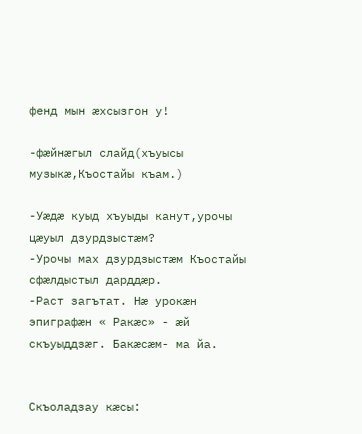фенд мын ӕхсызгон у!

-фӕйнӕгыл слайд(хъуысы музыкӕ,Къостайы къам.)

-Уӕдӕ куыд хъуыды канут,урочы цӕуыл дзурдзыстӕм?
-Урочы мах дзурдзыстӕм Къостайы сфӕлдыстыл дарддӕр.
-Раст загътат. Нӕ урокӕн эпиграфӕн « Ракӕс» - ӕй скъуыддзӕг. Бакӕсӕм- ма йа.


Скъоладзау кӕсы: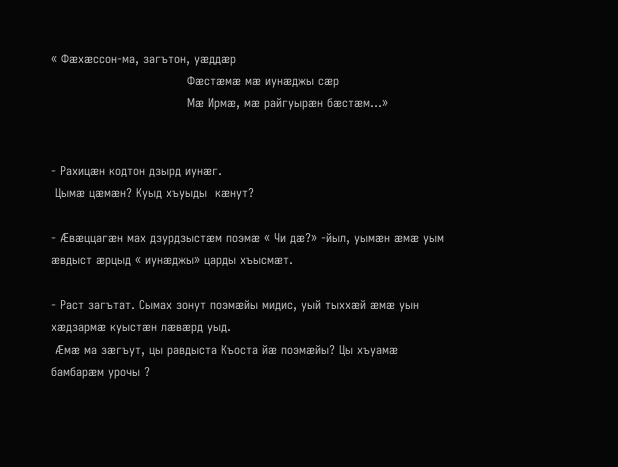« Фӕхӕссон-ма, загътон, уӕддӕр
                                  Фӕстӕмӕ мӕ иунӕджы сӕр
                                  Мӕ Ирмӕ, мӕ райгуырӕн бӕстӕм…»


- Рахицӕн кодтон дзырд иунӕг.
 Цымӕ цӕмӕн? Куыд хъуыды  кӕнут?

- Ӕвӕццагӕн мах дзурдзыстӕм поэмӕ « Чи дӕ?» -йыл, уымӕн ӕмӕ уым ӕвдыст ӕрцыд « иунӕджы» царды хъысмӕт.

- Раст загътат. Сымах зонут поэмӕйы мидис, уый тыххӕй ӕмӕ уын  хӕдзармӕ куыстӕн лӕвӕрд уыд.
 Ӕмӕ ма зӕгъут, цы равдыста Къоста йӕ поэмӕйы? Цы хъуамӕ бамбарӕм урочы ?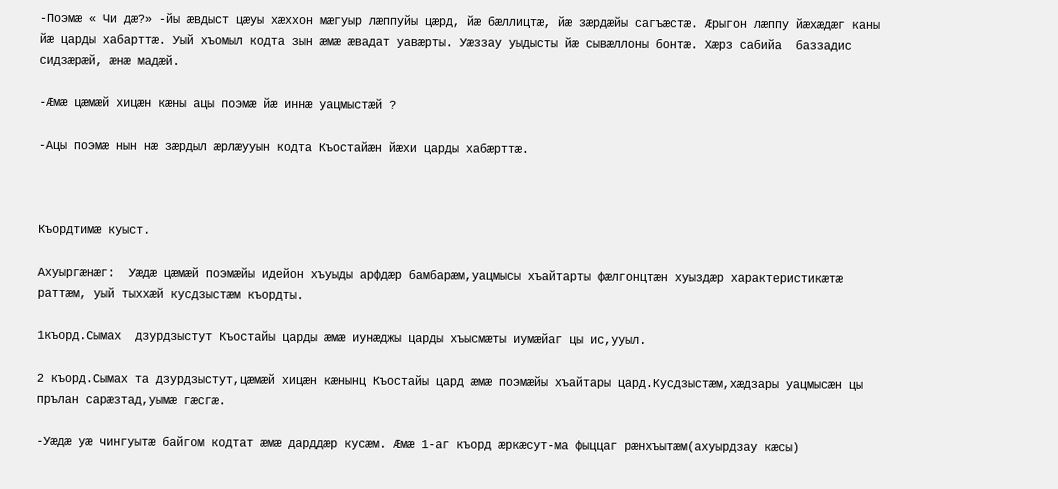-Поэмӕ « Чи дӕ?» -йы ӕвдыст цӕуы хӕххон мӕгуыр лӕппуйы цӕрд, йӕ бӕллицтӕ, йӕ зӕрдӕйы сагъӕстӕ. Ӕрыгон лӕппу йӕхӕдӕг каны йӕ царды хабарттӕ. Уый хъомыл кодта зын ӕмӕ ӕвадат уавӕрты. Уӕззау уыдысты йӕ сывӕллоны бонтӕ. Хӕрз сабийа  баззадис сидзӕрӕй, ӕнӕ мадӕй.

-Ӕмӕ цӕмӕй хицӕн кӕны ацы поэмӕ йӕ иннӕ уацмыстӕй ?

-Ацы поэмӕ нын нӕ зӕрдыл ӕрлӕууын кодта Къостайӕн йӕхи царды хабӕрттӕ.



Къордтимӕ куыст.

Ахуыргӕнӕг:  Уӕдӕ цӕмӕй поэмӕйы идейон хъуыды арфдӕр бамбарӕм,уацмысы хъайтарты фӕлгонцтӕн хуыздӕр характеристикӕтӕ раттӕм, уый тыххӕй кусдзыстӕм къордты.

1къорд.Сымах  дзурдзыстут Къостайы царды ӕмӕ иунӕджы царды хъысмӕты иумӕйаг цы ис,ууыл.

2 къорд.Сымах та дзурдзыстут,цӕмӕй хицӕн кӕнынц Къостайы цард ӕмӕ поэмӕйы хъайтары цард.Кусдзыстӕм,хӕдзары уацмысӕн цы прълан сарӕзтад,уымӕ гӕсгӕ.

-Уӕдӕ уӕ чингуытӕ байгом кодтат ӕмӕ дарддӕр кусӕм. Ӕмӕ 1-аг къорд ӕркӕсут-ма фыццаг рӕнхъытӕм(ахуырдзау кӕсы)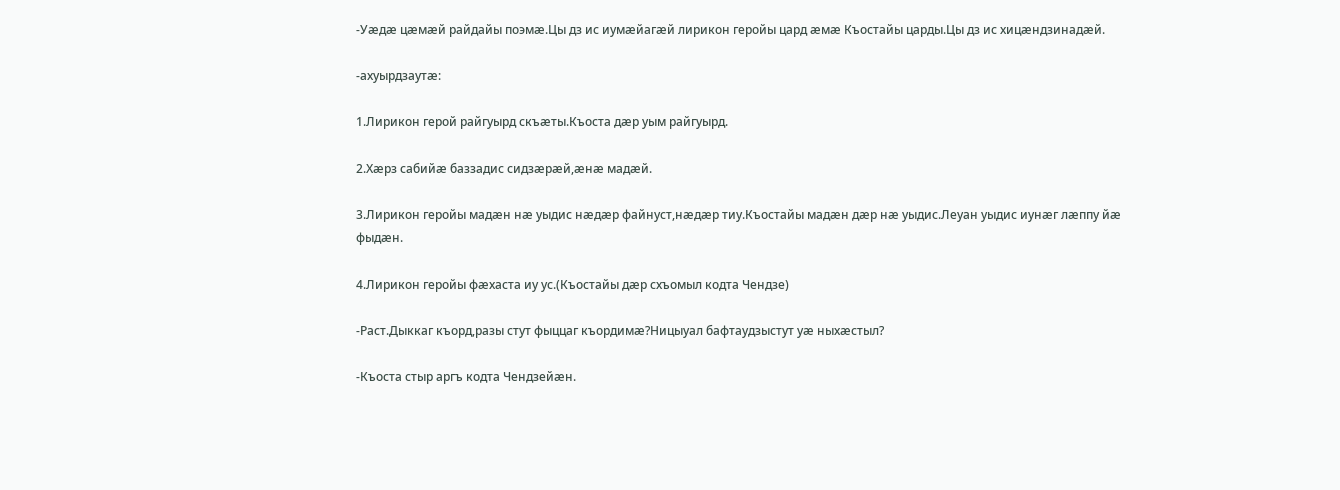-Уӕдӕ цӕмӕй райдайы поэмӕ.Цы дз ис иумӕйагӕй лирикон геройы цард ӕмӕ Къостайы царды.Цы дз ис хицӕндзинадӕй.

-ахуырдзаутӕ:

1.Лирикон герой райгуырд скъӕты.Къоста дӕр уым райгуырд.

2.Хӕрз сабийӕ баззадис сидзӕрӕй,ӕнӕ мадӕй.

3.Лирикон геройы мадӕн нӕ уыдис нӕдӕр файнуст,нӕдӕр тиу.Къостайы мадӕн дӕр нӕ уыдис.Леуан уыдис иунӕг лӕппу йӕ фыдӕн.

4.Лирикон геройы фӕхаста иу ус.(Къостайы дӕр схъомыл кодта Чендзе)

-Раст.Дыккаг къорд,разы стут фыццаг къордимӕ?Ницыуал бафтаудзыстут уӕ ныхӕстыл?

-Къоста стыр аргъ кодта Чендзейӕн.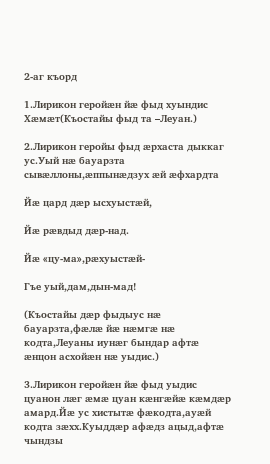2-аг къорд

1.Лирикон геройӕн йӕ фыд хуындис Хӕмӕт(Къостайы фыд та –Леуан.)

2.Лирикон геройы фыд ӕрхаста дыккаг ус.Уый нӕ бауарзта сывӕллоны,ӕппынӕдзух ӕй ӕфхардта

Йӕ цард дӕр ысхуыстӕй,

Йӕ рӕвдыд дӕр-над.

Йӕ «цу-ма»,рӕхуыстӕй-

Гъе уый,дам,дын-мад!

(Къостайы дӕр фыдыус нӕ бауарзта,фӕлӕ йӕ нӕмгӕ нӕ кодта,Леуаны иунӕг бындар афтӕ ӕнцон асхойӕн нӕ уыдис.)

3.Лирикон геройӕн йӕ фыд уыдис цуанон лӕг ӕмӕ цуан кӕнгӕйӕ кӕмдӕр амард.Йӕ ус хистытӕ фӕкодта,ауӕй кодта зӕхх.Куыддӕр афӕдз ацыд,афтӕ чындзы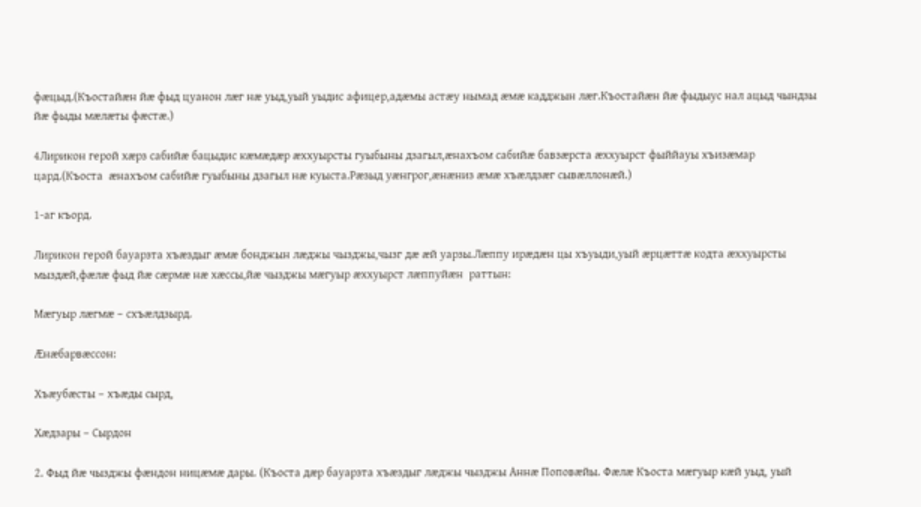фӕцыд.(Къостайӕн йӕ фыд цуанон лӕг нӕ уыд,уый уыдис афицер,адӕмы астӕу нымад ӕмӕ кадджын лӕг.Къостайӕн йӕ фыдыус нал ацыд чындзы йӕ фыды мӕлӕты фӕстӕ.)

4Лирикон герой хӕрз сабийӕ бацыдис кӕмӕдӕр ӕххуырсты гуыбыны дзагыл,ӕнахъом сабийӕ бавзӕрста ӕххуырст фыййауы хъизӕмар цард.(Къоста  ӕнахъом сабийӕ гуыбыны дзагыл нӕ куыста.Рӕзыд уӕнгрог,ӕнӕниз ӕмӕ хъӕлдзӕг сывӕллонӕй.)

1-аг къорд.

Лирикон герой бауарзта хъӕздыг ӕмӕ бонджын лӕджы чызджы,чызг дӕ ӕй уарзы.Лӕппу ирӕдӕн цы хъуыди,уый ӕрцӕттӕ кодта ӕххуырсты мыздӕй,фӕлӕ фыд йӕ сӕрмӕ нӕ хӕссы,йӕ чызджы мӕгуыр ӕххуырст лӕппуйӕн  раттын:

Мӕгуыр лӕгмӕ – схъӕлдзырд.

Ӕнӕбарвӕссон:

Хъӕубӕсты – хъӕды сырд,

Хӕдзары – Сырдон

2. Фыд йӕ чызджы фӕндон ницӕмӕ дары. (Къоста дӕр бауарзта хъӕздыг лӕджы чызджы Аннӕ Поповӕйы. Фӕлӕ Къоста мӕгуыр кӕй уыд, уый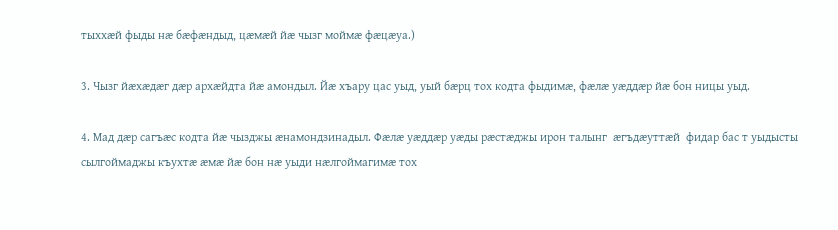тыххӕй фыды нӕ бӕфӕндыд, цӕмӕй йӕ чызг моймӕ фӕцӕуа.)

3. Чызг йӕхӕдӕг дӕр архӕйдта йӕ амондыл. Йӕ хъару цас уыд, уый бӕрц тох кодта фыдимӕ, фӕлӕ уӕддӕр йӕ бон ницы уыд.

4. Мад дӕр сагъӕс кодта йӕ чызджы ӕнамондзинадыл. Фӕлӕ уӕддӕр уӕды рӕстӕджы ирон талынг  ӕгъдӕуттӕй  фидар бас т уыдысты сылгоймаджы къухтӕ ӕмӕ йӕ бон нӕ уыди нӕлгоймагимӕ тох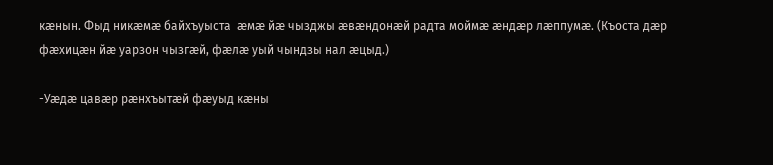кӕнын. Фыд никӕмӕ байхъуыста  ӕмӕ йӕ чызджы ӕвӕндонӕй радта моймӕ ӕндӕр лӕппумӕ. (Къоста дӕр фӕхицӕн йӕ уарзон чызгӕй, фӕлӕ уый чындзы нал ӕцыд.)

-Уӕдӕ цавӕр рӕнхъытӕй фӕуыд кӕны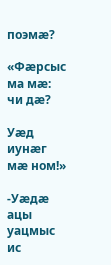поэмӕ?

«Фӕрсыс ма мӕ: чи дӕ?

Уӕд иунӕг мӕ ном!»

-Уӕдӕ ацы уацмыс ис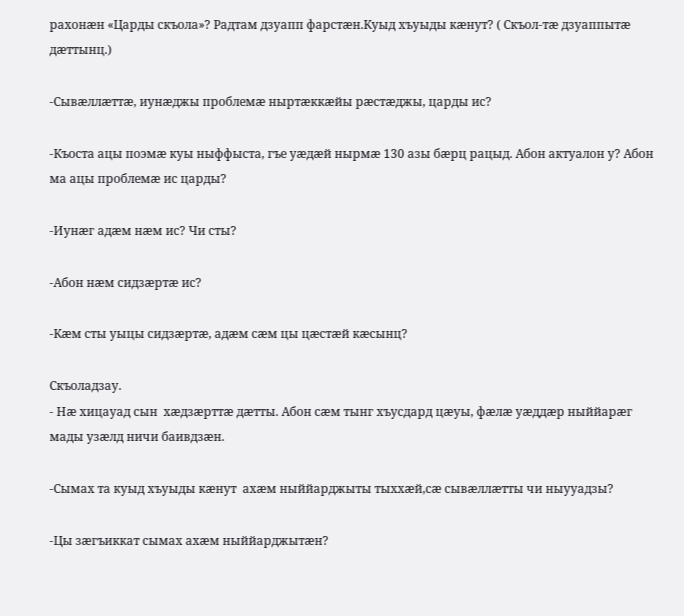рахонӕн «Царды скъола»? Радтам дзуапп фарстӕн.Куыд хъуыды кӕнут? ( Скъол-тӕ дзуаппытӕ дӕттынц.)

-Сывӕллӕттӕ, иунӕджы проблемӕ ныртӕккӕйы рӕстӕджы, царды ис?

-Къоста ацы поэмӕ куы ныффыста, гъе уӕдӕй нырмӕ 130 азы бӕрц рацыд. Абон актуалон у? Абон ма ацы проблемӕ ис царды?

-Иунӕг адӕм нӕм ис? Чи сты?

-Абон нӕм сидзӕртӕ ис?

-Кӕм сты уыцы сидзӕртӕ, адӕм сӕм цы цӕстӕй кӕсынц?

Скъоладзау.
- Нӕ хицауад сын  хӕдзӕрттӕ дӕтты. Абон сӕм тынг хъусдард цӕуы, фӕлӕ уӕддӕр ныййарӕг мады узӕлд ничи баивдзӕн.

-Сымах та куыд хъуыды кӕнут  ахӕм ныййарджыты тыххӕй,сӕ сывӕллӕтты чи ныууадзы?

-Цы зӕгъиккат сымах ахӕм ныййарджытӕн?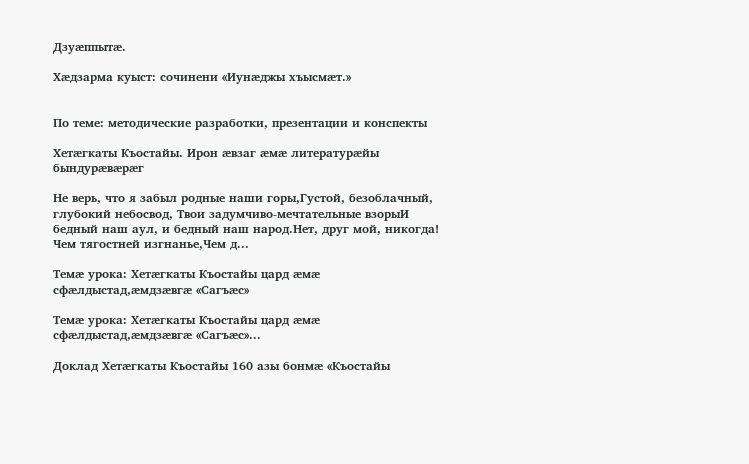Дзуӕппытӕ.

Хӕдзарма куыст: сочинени «Иунӕджы хъысмӕт.»


По теме: методические разработки, презентации и конспекты

Хетæгкаты Къостайы. Ирон æвзаг æмæ литературæйы бындурæвæрæг

Не верь, что я забыл родные наши горы,Густой, безоблачный, глубокий небосвод, Твои задумчиво-мечтательные взорыИ бедный наш аул, и бедный наш народ.Нет, друг мой, никогда! Чем тягостней изгнанье,Чем д...

Темæ урока: Хетæгкаты Къостайы цард æмæ сфæлдыстад,æмдзæвгæ «Сагъæс»

Темæ урока: Хетæгкаты Къостайы цард æмæ сфæлдыстад,æмдзæвгæ «Сагъæс»...

Доклад Хетæгкаты Къостайы 160 азы бонмæ «Къостайы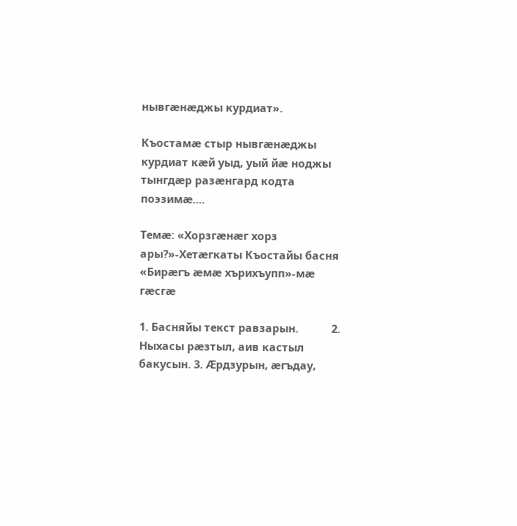нывгæнæджы курдиат».

Къостамæ стыр нывгæнæджы курдиат кæй уыд, уый йæ ноджы тынгдæр разæнгард кодта поэзимæ....

Темæ: «Хорзгæнæг хорз ары?»-Хетæгкаты Къостайы басня «Бирæгъ æмæ хърихъупп»-мæ гæсгæ

1. Басняйы текст равзарын.           2. Ныхасы рæзтыл, аив кастыл бакусын. 3. Æрдзурын, æгъдау,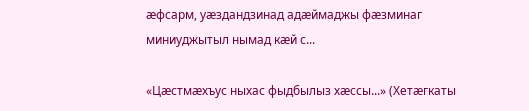æфсарм, уæздандзинад адæймаджы фæзминаг миниуджытыл нымад кæй с...

«Цæстмæхъус ныхас фыдбылыз хæссы...» (Хетæгкаты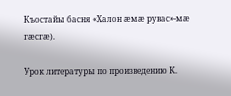Къостайы басня «Халон æмæ рувас»-мæ гæсгæ).

Урок литературы по произведению К.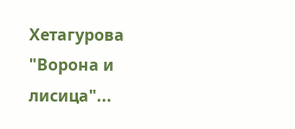Хетагурова "Ворона и лисица"...